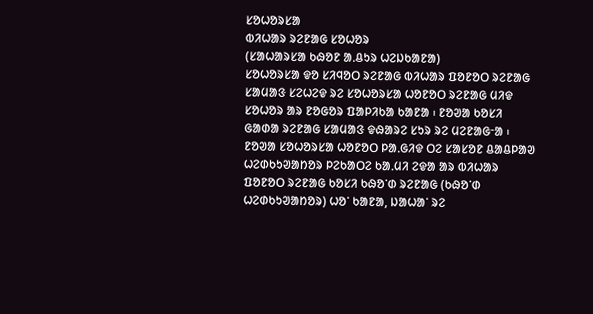ᱥᱚᱦᱚᱨᱥᱟ
ᱵᱤᱦᱟᱨ ᱨᱮᱱᱟᱜ ᱥᱚᱦᱚᱨ
(ᱥᱟᱦᱟᱨᱥᱟ ᱠᱷᱚᱱ ᱟᱹᱪᱩᱨ ᱦᱮᱡᱠᱟᱱᱟ)
ᱥᱚᱦᱚᱨᱥᱟ ᱫᱚ ᱥᱤᱧᱚᱛ ᱨᱮᱱᱟᱜ ᱵᱤᱦᱟᱨ ᱯᱚᱱᱚᱛ ᱨᱮᱱᱟᱜ ᱥᱟᱢᱟᱝ ᱥᱮᱦᱮᱫ ᱨᱮ ᱥᱚᱦᱚᱨᱥᱟ ᱦᱚᱱᱚᱛ ᱨᱮᱱᱟᱜ ᱢᱤᱫ ᱥᱚᱦᱚᱨ ᱟᱨ ᱱᱚᱜᱚᱨ ᱯᱟᱞᱤᱠᱟ ᱠᱟᱱᱟ ᱾ ᱱᱚᱣᱟ ᱠᱚᱥᱤ ᱜᱟᱰᱟ ᱨᱮᱱᱟᱜ ᱥᱟᱢᱟᱝ ᱫᱷᱟᱨᱮ ᱥᱩᱨ ᱨᱮ ᱢᱮᱱᱟᱜᱼᱟ ᱾ ᱱᱚᱣᱟ ᱥᱚᱦᱚᱨᱥᱟ ᱦᱚᱱᱚᱛ ᱞᱟᱹᱜᱤᱫ ᱛᱮ ᱥᱟᱥᱚᱱ ᱪᱟᱪᱞᱟᱣ ᱦᱮᱰᱠᱩᱣᱟᱴᱚᱨ ᱞᱮᱠᱟᱛᱮ ᱠᱟᱹᱢᱤ ᱮᱫᱟ ᱟᱨ ᱵᱤᱦᱟᱨ ᱯᱚᱱᱚᱛ ᱨᱮᱱᱟᱜ ᱠᱚᱥᱤ ᱠᱷᱚᱸᱰ ᱨᱮᱱᱟᱜ (ᱠᱷᱚᱸᱰ ᱦᱮᱰᱠᱩᱣᱟᱴᱚᱨ) ᱦᱚᱸ ᱠᱟᱱᱟ, ᱡᱟᱦᱟᱸ ᱨᱮ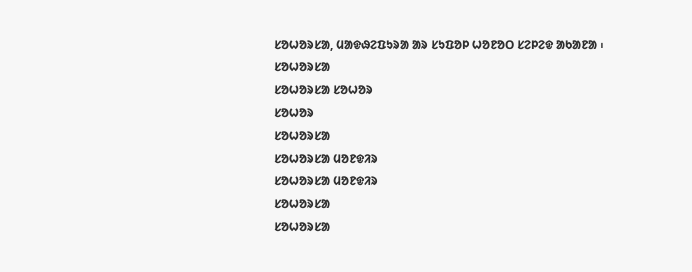ᱥᱚᱦᱚᱨᱥᱟ, ᱢᱟᱫᱷᱮᱯᱩᱨᱟ ᱟᱨ ᱥᱩᱯᱚᱞ ᱦᱚᱱᱚᱛ ᱥᱮᱞᱮᱫ ᱟᱠᱟᱱᱟ ᱾
ᱥᱚᱦᱚᱨᱥᱟ
ᱥᱚᱦᱚᱨᱥᱟ ᱥᱚᱦᱚᱨ
ᱥᱚᱦᱚᱨ
ᱥᱚᱦᱚᱨᱥᱟ
ᱥᱚᱦᱚᱨᱥᱟ ᱢᱚᱱᱫᱤᱨ
ᱥᱚᱦᱚᱨᱥᱟ ᱢᱚᱱᱫᱤᱨ
ᱥᱚᱦᱚᱨᱥᱟ
ᱥᱚᱦᱚᱨᱥᱟ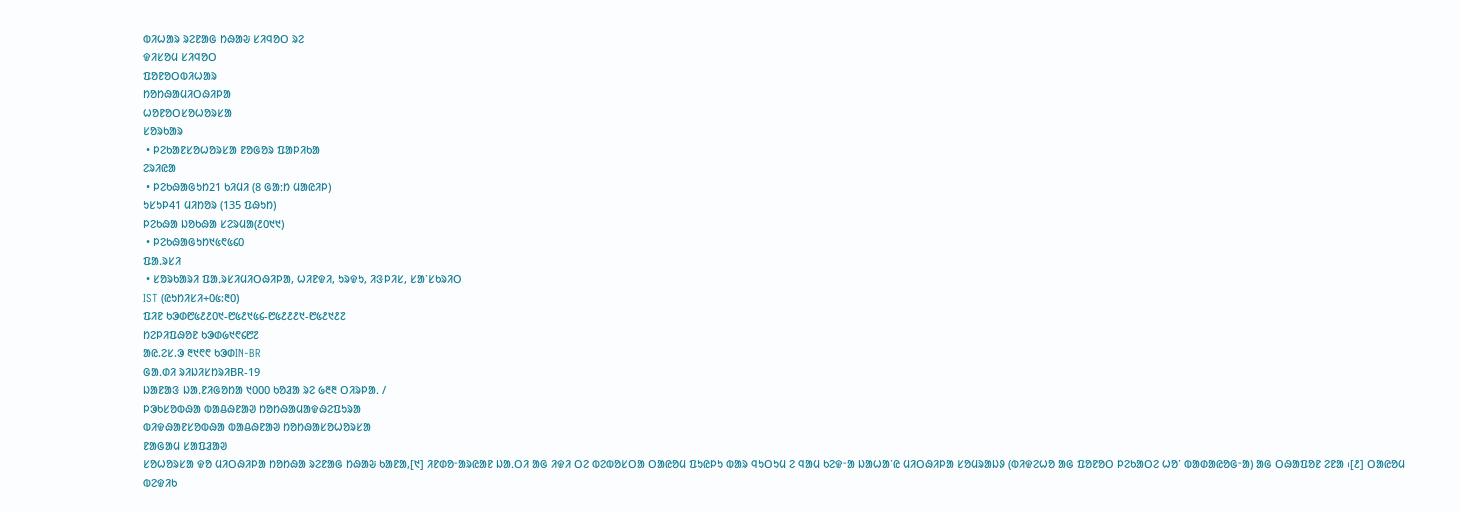ᱵᱤᱦᱟᱨ ᱨᱮᱱᱟᱜ ᱴᱷᱟᱶ ᱥᱤᱧᱚᱛ ᱨᱮ
ᱫᱤᱥᱚᱢ ᱥᱤᱧᱚᱛ
ᱯᱚᱱᱚᱛᱵᱤᱦᱟᱨ
ᱴᱚᱴᱷᱟᱢᱤᱛᱷᱤᱞᱟ
ᱦᱚᱱᱚᱛᱥᱚᱦᱚᱨᱥᱟ
ᱥᱚᱨᱠᱟᱨ
 • ᱞᱮᱠᱟᱱᱥᱚᱦᱚᱨᱥᱟ ᱱᱚᱜᱚᱨ ᱯᱟᱞᱤᱠᱟ
ᱮᱨᱤᱭᱟ
 • ᱞᱮᱠᱷᱟᱜᱩᱴ21 ᱠᱤᱢᱤ (8 ᱜᱟᱺᱴ ᱢᱟᱭᱤᱞ)
ᱩᱥᱩᱞ41 ᱢᱤᱴᱚᱨ (135 ᱯᱷᱩᱴ)
ᱞᱮᱠᱷᱟ ᱡᱚᱠᱷᱟ ᱥᱮᱨᱢᱟ(᱒᱐᱑᱑)
 • ᱞᱮᱠᱷᱟᱜᱩᱴ᱑᱕᱖᱕᱔᱐
ᱯᱟᱹᱨᱥᱤ
 • ᱥᱚᱨᱠᱟᱨᱤ ᱯᱟᱹᱨᱥᱤᱢᱤᱛᱷᱤᱞᱟ, ᱦᱤᱱᱫᱤ, ᱩᱨᱫᱩ, ᱤᱝᱞᱤᱥ, ᱥᱟᱸᱥᱠᱨᱤᱛ
IST (ᱭᱩᱴᱤᱥᱤ+᱐᱕:᱓᱐)
ᱯᱤᱱ ᱠᱳᱰ᱘᱕᱒᱒᱐᱑-᱘᱕᱒᱑᱕᱔-᱘᱕᱒᱒᱒᱑-᱘᱕᱒᱑᱒᱗
ᱴᱮᱞᱤᱯᱷᱚᱱ ᱠᱳᱰ᱙᱑᱖᱔᱘᱗
ᱟᱭ.ᱮᱥ.ᱳ ᱓᱑᱖᱖ ᱠᱳᱰIN-BR
ᱜᱟᱹᱰᱤ ᱨᱤᱡᱤᱥᱴᱨᱤBR-19
ᱡᱟᱱᱟᱝ ᱡᱟᱹᱱᱤᱜᱚᱴᱟ ᱑᱐᱐᱐ ᱠᱚᱲᱟ ᱨᱮ ᱙᱓᱓ ᱛᱤᱨᱞᱟᱹ /
ᱞᱳᱠᱥᱚᱵᱷᱟ ᱵᱟᱪᱷᱱᱟᱣ ᱴᱚᱴᱷᱟᱢᱟᱫᱷᱮᱯᱩᱨᱟ
ᱵᱤᱫᱷᱟᱱᱥᱚᱵᱷᱟ ᱵᱟᱪᱷᱱᱟᱣ ᱴᱚᱴᱷᱟᱥᱚᱦᱚᱨᱥᱟ
ᱱᱟᱜᱟᱢ ᱥᱟᱯᱲᱟᱣ
ᱥᱚᱦᱚᱨᱥᱟ ᱫᱚ ᱢᱤᱛᱷᱤᱞᱟ ᱴᱚᱴᱷᱟ ᱨᱮᱱᱟᱜ ᱴᱷᱟᱶ ᱠᱟᱱᱟ,[᱑] ᱤᱱᱰᱚᱼᱟᱨᱭᱟᱱ ᱡᱟᱹᱛᱤ ᱟᱜ ᱤᱫᱤ ᱛᱮ ᱵᱮᱵᱚᱥᱛᱟ ᱛᱟᱭᱚᱢ ᱯᱩᱭᱞᱩ ᱵᱟᱨ ᱧᱩᱛᱩᱢ ᱮ ᱧᱟᱢ ᱠᱮᱫᱼᱟ ᱡᱟᱦᱟᱸᱭ ᱢᱤᱛᱷᱤᱞᱟ ᱥᱚᱢᱨᱟᱡᱽ (ᱵᱤᱫᱮᱦᱚ ᱟᱜ ᱯᱚᱱᱚᱛ ᱞᱮᱠᱟᱛᱮ ᱦᱚᱸ ᱵᱟᱰᱟᱭᱚᱜᱼᱟ) ᱟᱜ ᱛᱷᱟᱯᱚᱱ ᱮᱱᱟ ᱾[᱒] ᱛᱟᱭᱚᱢ ᱵᱮᱫᱤᱠ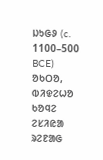ᱡᱩᱜᱽ (c. 1100–500 BCE) ᱚᱠᱛᱚ, ᱵᱤᱫᱮᱦᱚ ᱠᱚᱧᱮ ᱮᱥᱤᱭᱟ ᱨᱮᱱᱟᱜ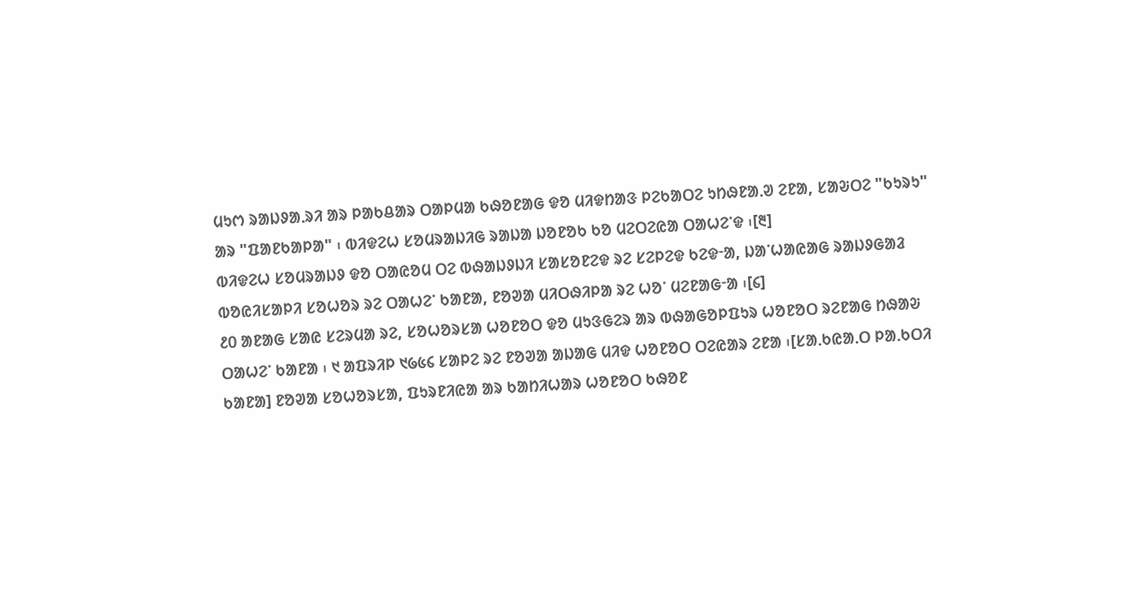ᱢᱩᱬ ᱨᱟᱡᱽᱟᱹᱨᱤ ᱟᱨ ᱞᱟᱠᱪᱟᱨ ᱛᱟᱞᱢᱟ ᱠᱷᱚᱱᱟᱜ ᱫᱚ ᱢᱤᱫᱴᱟᱝ ᱞᱮᱠᱟᱛᱮ ᱩᱴᱷᱱᱟᱹᱣ ᱮᱱᱟ, ᱥᱟᱶᱛᱮ "ᱠᱩᱨᱩ" ᱟᱨ "ᱯᱟᱱᱠᱟᱞᱟ" ᱾ ᱵᱤᱫᱮᱦ ᱥᱚᱢᱨᱟᱡᱤᱜ ᱨᱟᱡᱟ ᱡᱚᱱᱚᱠ ᱠᱚ ᱢᱮᱛᱮᱭᱟ ᱛᱟᱦᱮᱸᱫ ᱾[᱓]
ᱵᱤᱫᱮᱦ ᱥᱚᱢᱨᱟᱡᱽ ᱫᱚ ᱛᱟᱭᱚᱢ ᱛᱮ ᱵᱷᱟᱡᱽᱡᱤ ᱥᱟᱥᱚᱱᱮᱫ ᱨᱮ ᱥᱮᱞᱮᱫ ᱠᱮᱫᱼᱟ, ᱡᱟᱸᱦᱟᱭᱟᱜ ᱨᱟᱡᱽᱜᱟᱲ ᱵᱚᱭᱤᱥᱟᱞᱤ ᱥᱚᱦᱚᱨ ᱨᱮ ᱛᱟᱦᱮᱸ ᱠᱟᱱᱟ, ᱱᱚᱣᱟ ᱢᱤᱛᱷᱤᱞᱟ ᱨᱮ ᱦᱚᱸ ᱢᱮᱱᱟᱜᱼᱟ ᱾[᱔]
᱒᱐ ᱟᱱᱟᱜ ᱥᱟᱭ ᱥᱮᱨᱢᱟ ᱨᱮ, ᱥᱚᱦᱚᱨᱥᱟ ᱦᱚᱱᱚᱛ ᱫᱚ ᱢᱩᱝᱜᱮᱨ ᱟᱨ ᱵᱷᱟᱜᱚᱞᱯᱩᱨ ᱦᱚᱱᱚᱛ ᱨᱮᱱᱟᱜ ᱴᱷᱟᱶ ᱛᱟᱦᱮᱸ ᱠᱟᱱᱟ ᱾ ᱑ ᱟᱯᱨᱤᱞ ᱑᱙᱕᱔ ᱥᱟᱞᱮ ᱨᱮ ᱱᱚᱣᱟ ᱟᱡᱟᱜ ᱢᱤᱫ ᱦᱚᱱᱚᱛ ᱛᱮᱭᱟᱨ ᱮᱱᱟ ᱾[ᱥᱟᱹᱠᱭᱟᱹᱛ ᱞᱟᱹᱠᱛᱤ ᱠᱟᱱᱟ] ᱱᱚᱣᱟ ᱥᱚᱦᱚᱨᱥᱟ, ᱯᱩᱨᱱᱤᱭᱟ ᱟᱨ ᱠᱟᱴᱤᱦᱟᱨ ᱦᱚᱱᱚᱛ ᱠᱷᱚᱱ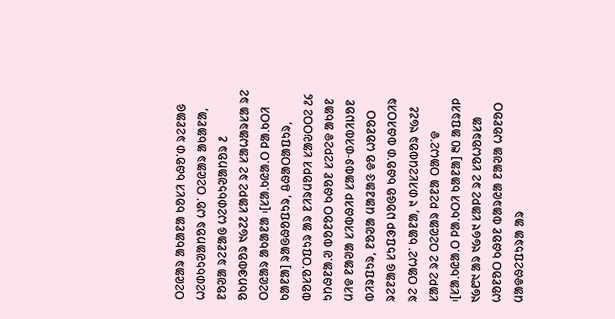ᱛᱮᱭᱟᱨ ᱟᱠᱟᱱᱟ ᱠᱚᱥᱤ ᱠᱷᱚᱸᱰ ᱨᱮᱱᱟᱜ ᱦᱮᱰᱠᱩᱣᱟᱴᱚᱨ ᱦᱚᱸ ᱛᱮᱭᱟᱨ ᱟᱠᱟᱱᱟ, ᱱᱚᱣᱟ ᱨᱮᱱᱟᱜ ᱦᱮᱰᱠᱩᱣᱟᱴᱚᱨ ᱒ ᱚᱠᱴᱳᱵᱚᱨ ᱑᱙᱗᱒ ᱥᱟᱞᱮ ᱨᱮ ᱥᱟᱦᱟᱨᱥᱟ ᱨᱮ ᱛᱮᱭᱟᱨ ᱟᱠᱟᱱᱟ ᱾[ᱥᱟᱹᱠᱭᱟᱹᱛ ᱞᱟᱹᱠᱛᱤ ᱠᱟᱱᱟ] ᱨᱟᱜᱷᱚᱯᱩᱨ, ᱪᱷᱟᱛᱟᱯᱩᱨ, ᱵᱚᱥᱚᱸᱛᱯᱩᱨ ᱟᱨ ᱱᱤᱨᱢᱚᱞᱤ ᱥᱟᱶᱛᱛᱮ ᱒᱔ ᱩᱴᱷᱱᱟᱹᱣ ᱵᱚᱱᱚᱛ ᱠᱷᱚᱱ ᱥᱮᱞᱮᱫ ᱟᱠᱟᱱ ᱢᱤᱫ ᱱᱟᱣᱟ ᱥᱤᱵᱷᱤᱞ ᱥᱟᱵᱽᱼᱰᱤᱵᱤᱡᱚᱱ ᱵᱤᱨᱯᱩᱨ, ᱱᱚᱣᱟ ᱢᱟᱲᱟᱝ ᱫᱚ ᱦᱚᱱᱚᱛ ᱨᱮᱱᱟᱜ ᱥᱩᱯᱳᱞ ᱡᱚᱜᱚ ᱠᱷᱚᱸᱰ ᱵᱷᱤᱛᱤᱨ ᱨᱮ ᱛᱟᱦᱮᱸ ᱠᱟᱱᱟ, ᱑ ᱰᱤᱥᱮᱢᱵᱚᱨ ᱑᱙᱗᱒ ᱥᱟᱞᱮ ᱨᱮ ᱛᱮᱭᱟᱨ ᱞᱮᱱᱟ ᱛᱟᱦᱮᱸᱫ ᱾[ᱥᱟᱹᱠᱭᱟᱹᱛ ᱞᱟᱹᱠᱛᱤ ᱠᱟᱱᱟ] ᱓᱐ ᱟᱯᱨᱤᱞ ᱑᱙᱘᱑ ᱟᱨ ᱑᱙᱙᱑ ᱥᱟᱞᱮ ᱨᱮ ᱥᱚᱦᱚᱨᱥᱟ ᱦᱚᱱᱚᱛ ᱠᱷᱚᱱ ᱵᱟᱨᱭᱟ ᱱᱟᱣᱟ ᱦᱚᱱᱚᱛ ᱢᱟᱫᱷᱮᱯᱩᱨᱟ ᱟᱨ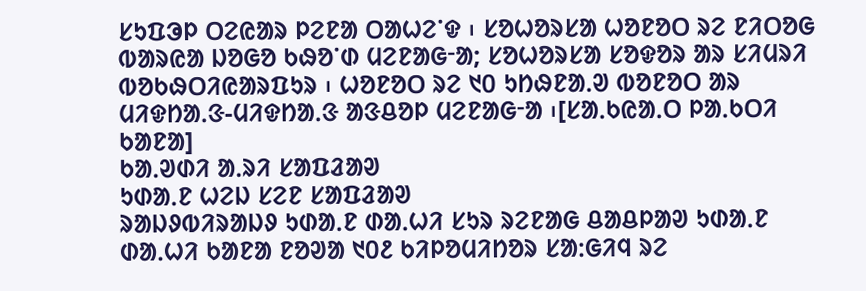ᱥᱩᱯᱳᱞ ᱛᱮᱭᱟᱨ ᱞᱮᱱᱟ ᱛᱟᱦᱮᱸᱫ ᱾ ᱥᱚᱦᱚᱨᱥᱟ ᱦᱚᱱᱚᱛ ᱨᱮ ᱱᱤᱛᱚᱜ ᱵᱟᱨᱭᱟ ᱡᱚᱜᱚ ᱠᱷᱚᱸᱰ ᱢᱮᱱᱟᱜᱼᱟ; ᱥᱚᱦᱚᱨᱥᱟ ᱥᱚᱫᱚᱨ ᱟᱨ ᱥᱤᱢᱨᱤ ᱵᱚᱠᱷᱛᱤᱭᱟᱨᱯᱩᱨ ᱾ ᱦᱚᱱᱚᱛ ᱨᱮ ᱑᱐ ᱩᱴᱷᱱᱟᱹᱣ ᱵᱚᱱᱚᱛ ᱟᱨ ᱢᱤᱫᱴᱟᱹᱝ-ᱢᱤᱫᱴᱟᱹᱝ ᱟᱝᱪᱚᱞ ᱢᱮᱱᱟᱜᱼᱟ ᱾[ᱥᱟᱹᱠᱭᱟᱹᱛ ᱞᱟᱹᱠᱛᱤ ᱠᱟᱱᱟ]
ᱠᱟᱹᱣᱰᱤ ᱟᱹᱨᱤ ᱥᱟᱯᱲᱟᱣ
ᱩᱰᱟᱹᱱ ᱦᱮᱡ ᱥᱮᱱ ᱥᱟᱯᱲᱟᱣ
ᱨᱟᱡᱽᱵᱤᱨᱟᱡᱽ ᱩᱰᱟᱹᱱ ᱰᱟᱹᱦᱤ ᱥᱩᱨ ᱨᱮᱱᱟᱜ ᱪᱟᱪᱞᱟᱣ ᱩᱰᱟᱹᱱ ᱰᱟᱹᱦᱤ ᱠᱟᱱᱟ ᱱᱚᱣᱟ ᱑᱐᱒ ᱠᱤᱞᱚᱢᱤᱴᱚᱨ ᱥᱟᱺᱜᱤᱧ ᱨᱮ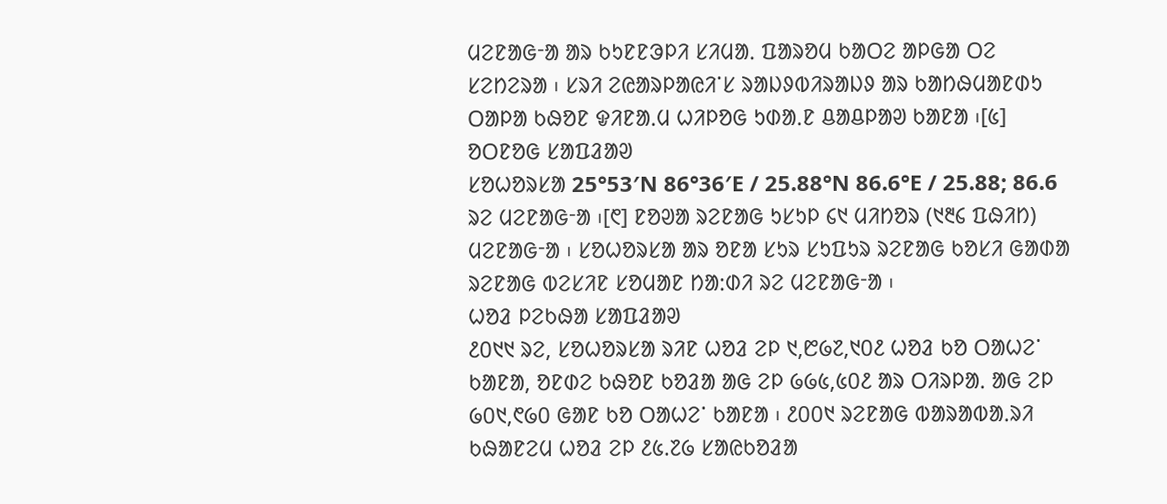ᱢᱮᱱᱟᱜᱼᱟ ᱟᱨ ᱠᱩᱱᱱᱳᱞᱤ ᱥᱤᱢᱟᱹ ᱯᱟᱨᱚᱢ ᱠᱟᱛᱮ ᱟᱞᱜᱟ ᱛᱮ ᱥᱮᱴᱮᱨᱟ ᱾ ᱥᱨᱤ ᱮᱭᱟᱨᱞᱟᱭᱤᱸᱥ ᱨᱟᱡᱽᱵᱤᱨᱟᱡᱽ ᱟᱨ ᱠᱟᱴᱷᱢᱟᱱᱰᱩ ᱛᱟᱞᱟ ᱠᱷᱚᱱ ᱫᱤᱱᱟᱹᱢ ᱦᱤᱞᱚᱜ ᱩᱰᱟᱹᱱ ᱪᱟᱪᱞᱟᱣ ᱠᱟᱱᱟ ᱾[᱕]
ᱚᱛᱱᱚᱜ ᱥᱟᱯᱲᱟᱣ
ᱥᱚᱦᱚᱨᱥᱟ 25°53′N 86°36′E / 25.88°N 86.6°E / 25.88; 86.6 ᱨᱮ ᱢᱮᱱᱟᱜᱼᱟ ᱾[᱖] ᱱᱚᱣᱟ ᱨᱮᱱᱟᱜ ᱩᱥᱩᱞ ᱔᱑ ᱢᱤᱴᱚᱨ (᱑᱓᱔ ᱯᱷᱤᱴ) ᱢᱮᱱᱟᱜᱼᱟ ᱾ ᱥᱚᱦᱚᱨᱥᱟ ᱟᱨ ᱚᱱᱟ ᱥᱩᱨ ᱥᱩᱯᱩᱨ ᱨᱮᱱᱟᱜ ᱠᱚᱥᱤ ᱜᱟᱰᱟ ᱨᱮᱱᱟᱜ ᱵᱮᱥᱤᱱ ᱥᱚᱢᱟᱱ ᱴᱟᱺᱰᱤ ᱨᱮ ᱢᱮᱱᱟᱜᱼᱟ ᱾
ᱦᱚᱲ ᱞᱮᱠᱷᱟ ᱥᱟᱯᱲᱟᱣ
᱒᱐᱑᱑ ᱨᱮ, ᱥᱚᱦᱚᱨᱥᱟ ᱨᱤᱱ ᱦᱚᱲ ᱮᱞ ᱑,᱘᱙᱗,᱑᱐᱒ ᱦᱚᱲ ᱠᱚ ᱛᱟᱦᱮᱸ ᱠᱟᱱᱟ, ᱚᱱᱰᱮ ᱠᱷᱚᱱ ᱠᱚᱲᱟ ᱟᱜ ᱮᱞ ᱙᱙᱕,᱕᱐᱒ ᱟᱨ ᱛᱤᱨᱞᱟᱹ ᱟᱜ ᱮᱞ ᱙᱐᱑,᱖᱙᱐ ᱜᱟᱱ ᱠᱚ ᱛᱟᱦᱮᱸ ᱠᱟᱱᱟ ᱾ ᱒᱐᱐᱑ ᱨᱮᱱᱟᱜ ᱵᱟᱨᱟᱵᱟᱹᱨᱤ ᱠᱷᱟᱱᱮᱢ ᱦᱚᱲ ᱮᱞ ᱒᱕.᱗᱙ ᱥᱟᱭᱠᱚᱲᱟ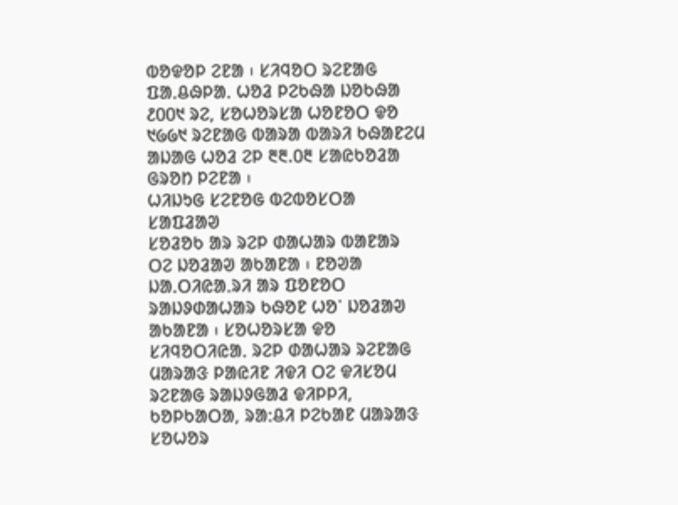ᱵᱚᱫᱚᱞ ᱮᱱᱟ ᱾ ᱥᱤᱧᱚᱛ ᱨᱮᱱᱟᱜ ᱯᱟᱹᱪᱷᱞᱟᱹ ᱦᱚᱲ ᱞᱮᱠᱷᱟ ᱡᱚᱠᱷᱟ ᱒᱐᱐᱑ ᱨᱮ, ᱥᱚᱦᱚᱨᱥᱟ ᱦᱚᱱᱚᱛ ᱫᱚ ᱑᱙᱙᱑ ᱨᱮᱱᱟᱜ ᱵᱟᱨᱟ ᱵᱟᱨᱤ ᱠᱷᱟᱱᱮᱢ ᱟᱡᱟᱜ ᱦᱚᱲ ᱮᱞ ᱓᱓.᱐᱓ ᱥᱟᱭᱠᱚᱲᱟ ᱜᱨᱚᱴ ᱞᱮᱱᱟ ᱾
ᱦᱤᱡᱩᱜ ᱥᱮᱱᱚᱜ ᱵᱮᱵᱚᱥᱛᱟ ᱥᱟᱯᱲᱟᱣ
ᱥᱚᱲᱚᱠ ᱟᱨ ᱨᱮᱞ ᱰᱟᱦᱟᱨ ᱵᱟᱱᱟᱨ ᱛᱮ ᱡᱚᱲᱟᱣ ᱟᱠᱟᱱᱟ ᱾ ᱱᱚᱣᱟ ᱡᱟᱹᱛᱤᱭᱟᱹᱨᱤ ᱟᱨ ᱯᱚᱱᱚᱛ ᱨᱟᱡᱽᱰᱟᱦᱟᱨ ᱠᱷᱚᱱ ᱦᱚᱸ ᱡᱚᱲᱟᱣ ᱟᱠᱟᱱᱟ ᱾ ᱥᱚᱦᱚᱨᱥᱟ ᱫᱚ ᱥᱤᱧᱚᱛᱤᱭᱟᱹ ᱨᱮᱞ ᱰᱟᱦᱟᱨ ᱨᱮᱱᱟᱜ ᱢᱟᱨᱟᱝ ᱞᱟᱭᱤᱱ ᱤᱫᱤ ᱛᱮ ᱫᱤᱥᱚᱢ ᱨᱮᱱᱟᱜ ᱨᱟᱡᱽᱜᱟᱲ ᱫᱤᱞᱞᱤ, ᱠᱚᱞᱠᱟᱛᱟ, ᱨᱟᱺᱪᱤ ᱞᱮᱠᱟᱱ ᱢᱟᱨᱟᱝ ᱥᱚᱦᱚᱨ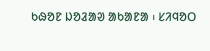ᱠᱷᱚᱱ ᱡᱚᱲᱟᱣ ᱟᱠᱟᱱᱟ ᱾ ᱥᱤᱧᱚᱛ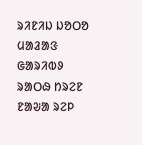ᱨᱤᱱᱤᱡ ᱡᱚᱛᱚ ᱢᱟᱲᱟᱝ ᱜᱟᱨᱤᱵᱽ ᱨᱟᱛᱷ ᱴᱨᱮᱱ ᱱᱟᱶᱟ ᱨᱮᱞ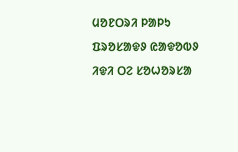ᱢᱚᱱᱛᱨᱤ ᱞᱟᱞᱩ ᱯᱨᱚᱥᱟᱫᱽ ᱭᱟᱫᱚᱵᱽ ᱤᱫᱤ ᱛᱮ ᱥᱚᱦᱚᱨᱥᱟ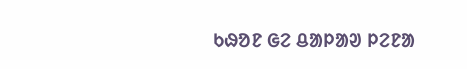ᱠᱷᱚᱱ ᱜᱮ ᱪᱟᱞᱟᱣ ᱞᱮᱱᱟ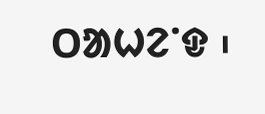ᱛᱟᱦᱮᱸᱫ ᱾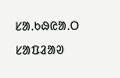ᱥᱟᱹᱠᱷᱭᱟᱹᱛ ᱥᱟᱯᱲᱟᱣ